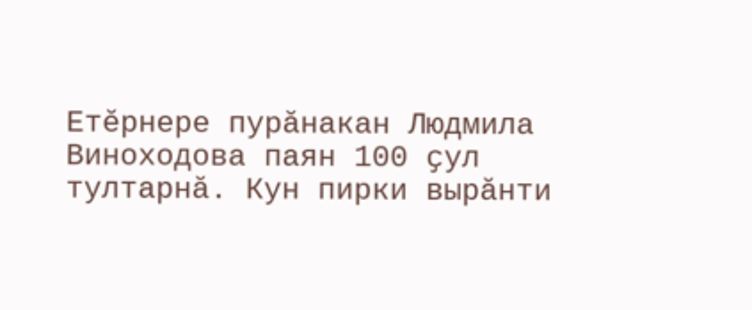Етӗрнере пурӑнакан Людмила Виноходова паян 100 ҫул тултарнӑ. Кун пирки вырӑнти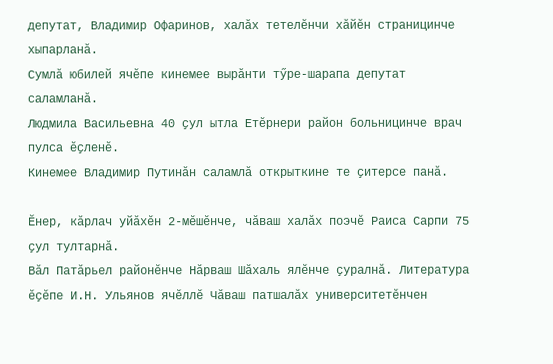депутат, Владимир Офаринов, халӑх тетелӗнчи хӑйӗн страницинче хыпарланӑ.
Сумлӑ юбилей ячӗпе кинемее вырӑнти тӳре-шарапа депутат саламланӑ.
Людмила Васильевна 40 ҫул ытла Етӗрнери район больницинче врач пулса ӗҫленӗ.
Кинемее Владимир Путинӑн саламлӑ открыткине те ҫитерсе панӑ.

Ӗнер, кӑрлач уйӑхӗн 2-мӗшӗнче, чӑваш халӑх поэчӗ Раиса Сарпи 75 ҫул тултарнӑ.
Вӑл Патӑрьел районӗнче Нӑрваш Шӑхаль ялӗнче ҫуралнӑ. Литература ӗҫӗпе И.Н. Ульянов ячӗллӗ Чӑваш патшалӑх университетӗнчен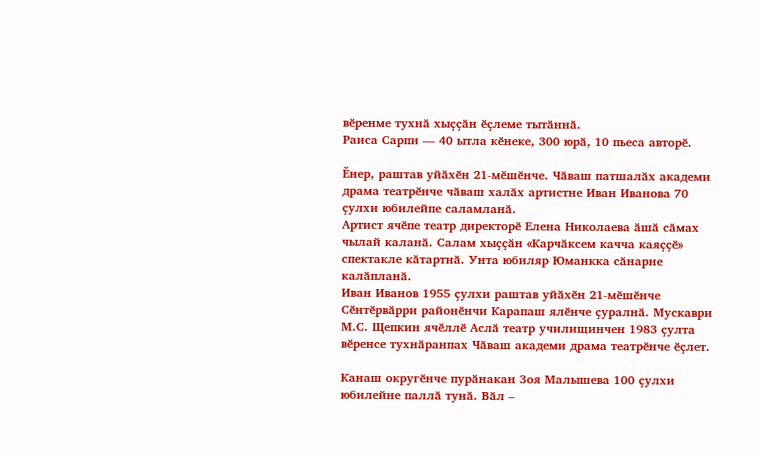вӗренме тухнӑ хыҫҫӑн ӗҫлеме тытӑннӑ.
Раиса Сарпи — 40 ытла кӗнеке, 300 юрӑ, 10 пьеса авторӗ.

Ӗнер, раштав уйӑхӗн 21-мӗшӗнче. Чӑваш патшалӑх академи драма театрӗнче чӑваш халӑх артистне Иван Иванова 70 ҫулхи юбилейпе саламланӑ.
Артист ячӗпе театр директорӗ Елена Николаева ӑшӑ сӑмах чылай каланӑ. Салам хыҫҫӑн «Карчӑксем качча каяҫҫӗ» спектакле кӑтартнӑ. Унта юбиляр Юманкка сӑнарне калӑпланӑ.
Иван Иванов 1955 ҫулхи раштав уйӑхӗн 21-мӗшӗнче Сӗнтӗрвӑрри районӗнчи Карапаш ялӗнче ҫуралнӑ. Мускаври М.С. Щепкин ячӗллӗ Аслӑ театр училищинчен 1983 ҫулта вӗренсе тухнӑранпах Чӑваш академи драма театрӗнче ӗҫлет.

Канаш округӗнче пурӑнакан Зоя Малышева 100 ҫулхи юбилейне паллӑ тунӑ. Вӑл –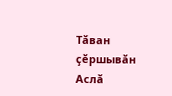Тӑван ҫӗршывӑн Аслӑ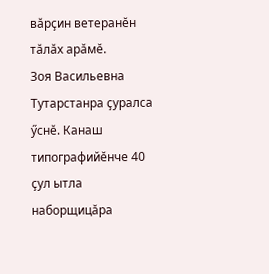вӑрҫин ветеранӗн тӑлӑх арӑмӗ.
Зоя Васильевна Тутарстанра ҫуралса ӳснӗ. Канаш типографийӗнче 40 ҫул ытла наборщицӑра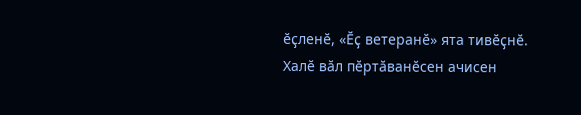ӗҫленӗ, «Ӗҫ ветеранӗ» ята тивӗҫнӗ. Халӗ вӑл пӗртӑванӗсен ачисен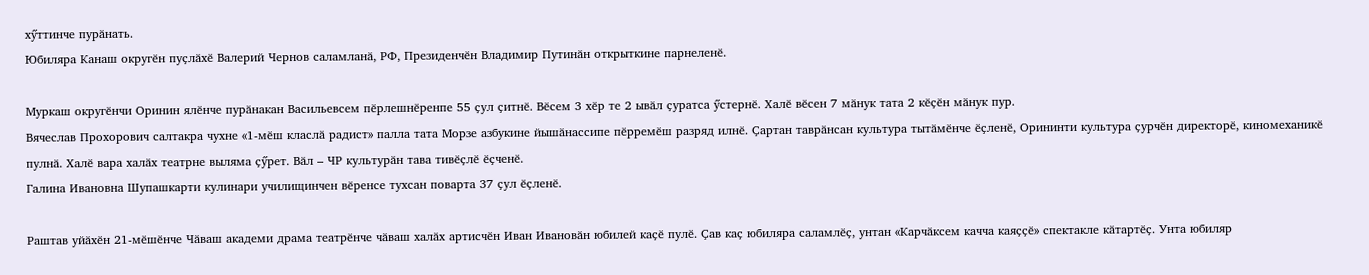хӳттинче пурӑнать.
Юбиляра Канаш округӗн пуҫлӑхӗ Валерий Чернов саламланӑ, РФ, Президенчӗн Владимир Путинӑн открыткине парнеленӗ.

Муркаш округӗнчи Оринин ялӗнче пурӑнакан Васильевсем пӗрлешнӗренпе 55 ҫул ҫитнӗ. Вӗсем 3 хӗр те 2 ывӑл ҫуратса ӳстернӗ. Халӗ вӗсен 7 мӑнук тата 2 кӗҫӗн мӑнук пур.
Вячеслав Прохорович салтакра чухне «1-мӗш класлӑ радист» палла тата Морзе азбукине йышӑнассипе пӗрремӗш разряд илнӗ. Ҫартан таврӑнсан культура тытӑмӗнче ӗҫленӗ, Орининти культура ҫурчӗн директорӗ, киномеханикӗ пулнӑ. Халӗ вара халӑх театрне выляма ҫӳрет. Вӑл – ЧР культурӑн тава тивӗҫлӗ ӗҫченӗ.
Галина Ивановна Шупашкарти кулинари училищинчен вӗренсе тухсан поварта 37 ҫул ӗҫленӗ.

Раштав уйӑхӗн 21-мӗшӗнче Чӑваш академи драма театрӗнче чӑваш халӑх артисчӗн Иван Ивановӑн юбилей каҫӗ пулӗ. Ҫав каҫ юбиляра саламлӗҫ, унтан «Карчӑксем качча каяҫҫӗ» спектакле кӑтартӗҫ. Унта юбиляр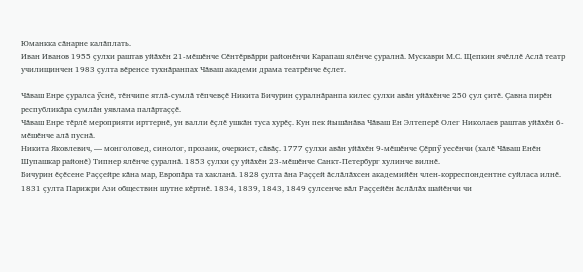Юманкка сӑнарне калӑплать.
Иван Иванов 1955 ҫулхи раштав уйӑхӗн 21-мӗшӗнче Сӗнтӗрвӑрри районӗнчи Карапаш ялӗнче ҫуралнӑ. Мускаври М.С. Щепкин ячӗллӗ Аслӑ театр училищинчен 1983 ҫулта вӗренсе тухнӑранпах Чӑваш академи драма театрӗнче ӗҫлет.

Чӑваш Енре ҫуралса ӳснӗ, тӗнчипе ятлӑ-сумлӑ тӗпчевҫӗ Никита Бичурин ҫуралнӑранпа килес ҫулхи авӑн уйӑхӗнче 250 ҫул ҫитӗ. Ҫавна пирӗн республикӑра сумлӑн уявлама палӑртаҫҫӗ.
Чӑваш Енре тӗрлӗ мероприяти ирттернӗ, ун валли ӗҫлӗ ушкӑн туса хурӗҫ. Кун пек йышӑнӑва Чӑваш Ен Элтеперӗ Олег Николаев раштав уйӑхӗн 6-мӗшӗнче алӑ пуснӑ.
Никита Яковлевич, — монголовед, синолог, прозаик, очеркист, сӑвӑҫ. 1777 ҫулхи авӑн уйӑхӗн 9-мӗшӗнче Ҫӗрпӳ уесӗнчи (халӗ Чӑваш Енӗн Шупашкар районӗ) Типнер ялӗнче ҫуралнӑ. 1853 ҫулхи ҫу уйӑхӗн 23-мӗшӗнче Санкт-Петербург хулинче вилнӗ.
Бичурин ӗҫӗсене Раҫҫейре кӑна мар, Европӑра та хакланӑ. 1828 ҫулта ӑна Раҫҫей ӑслӑлӑхсен академийӗн член-корреспондентне суйласа илнӗ. 1831 ҫулта Парижри Ази обществин шутне кӗртнӗ. 1834, 1839, 1843, 1849 ҫулсенче вӑл Раҫҫейӗн ӑслӑлӑх шайӗнчи чи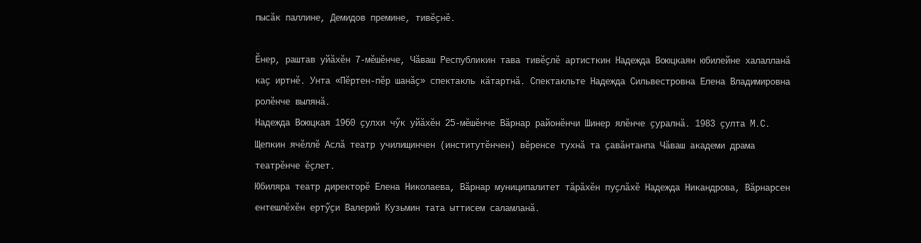пысӑк паллине, Демидов премине, тивӗҫнӗ.

Ӗнер, раштав уйӑхӗн 7-мӗшӗнче, Чӑваш Республикин тава тивӗҫлӗ артисткин Надежда Воюцкаян юбилейне халалланӑ каҫ иртнӗ. Унта «Пӗртен-пӗр шанӑҫ» спектакль кӑтартнӑ. Спектакльте Надежда Сильвестровна Елена Владимировна ролӗнче вылянӑ.
Надежда Воюцкая 1960 ҫулхи чӳк уйӑхӗн 25-мӗшӗнче Вӑрнар районӗнчи Шинер ялӗнче ҫуралнӑ. 1983 ҫулта М.С. Щепкин ячӗллӗ Аслӑ театр училищинчен (институтӗнчен) вӗренсе тухнӑ та ҫавӑнтанпа Чӑваш академи драма театрӗнче ӗҫлет.
Юбиляра театр директорӗ Елена Николаева, Вӑрнар муниципалитет тӑрӑхӗн пуҫлӑхӗ Надежда Никандрова, Вӑрнарсен ентешлӗхӗн ертӳҫи Валерий Кузьмин тата ыттисем саламланӑ.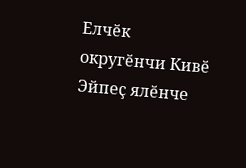Елчӗк округӗнчи Кивӗ Эйпеҫ ялӗнче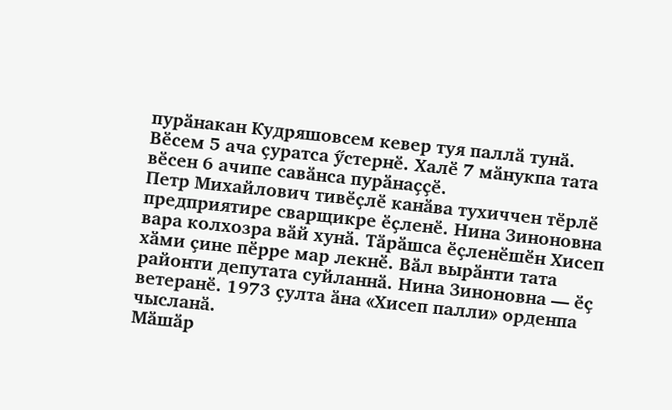пурӑнакан Кудряшовсем кевер туя паллӑ тунӑ. Вӗсем 5 ача ҫуратса ӳстернӗ. Халӗ 7 мӑнукпа тата вӗсен 6 ачипе савӑнса пурӑнаҫҫӗ.
Петр Михайлович тивӗҫлӗ канӑва тухиччен тӗрлӗ предприятире сварщикре ӗҫленӗ. Нина Зиноновна вара колхозра вӑй хунӑ. Тӑрӑшса ӗҫленӗшӗн Хисеп хӑми ҫине пӗрре мар лекнӗ. Вӑл вырӑнти тата районти депутата суйланнӑ. Нина Зиноновна — ӗҫ ветеранӗ. 1973 ҫулта ӑна «Хисеп палли» орденпа чысланӑ.
Мӑшӑр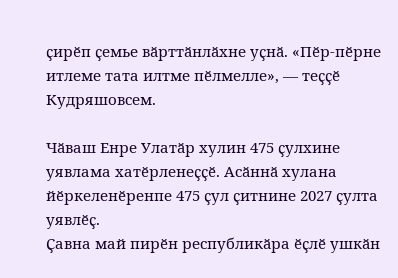ҫирӗп ҫемье вӑрттӑнлӑхне уҫнӑ. «Пӗр-пӗрне итлеме тата илтме пӗлмелле», — теҫҫӗ Кудряшовсем.

Чӑваш Енре Улатӑр хулин 475 ҫулхине уявлама хатӗрленеҫҫӗ. Асӑннӑ хулана йӗркеленӗренпе 475 ҫул ҫитнине 2027 ҫулта уявлӗҫ.
Ҫавна май пирӗн республикӑра ӗҫлӗ ушкӑн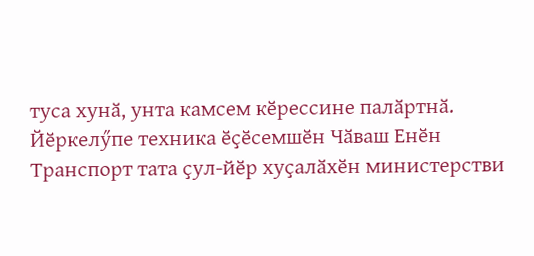туса хунӑ, унта камсем кӗрессине палӑртнӑ.
Йӗркелӳпе техника ӗҫӗсемшӗн Чӑваш Енӗн Транспорт тата ҫул-йӗр хуҫалӑхӗн министерстви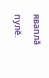яваплӑ пулӗ.